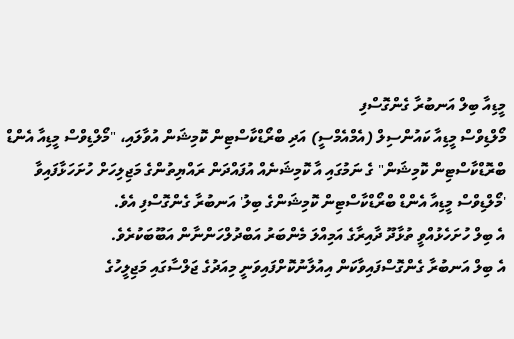މީޑިއާ ބިލް އަނބުރާ ގެންގޮސްފި
މޯލްޑިވްސް މީޑިއާ ކައުންސިލް (އެމްއެމްސީ) އަދި ބްރޯޑްކާސްޓިން ކޮމިޝަން އުވާލައި، "މޯލްޑިވްސް މީޑިއާ އެންޑް ބްރޮޑްކާސްޓިން ކޮމިޝަން" ގެ ނަމުގައި އާ ކޮމިޝަނެއް އުފައްދަން ރައްޔިތުންގެ މަޖިލިހަށް ހުށަހަޅާފައިވާ 'މޯލްޑިވްސް މީޑިއާ އެންޑް ބްރޯޑްކާސްޓިން ކޮމިޝަންގެ ބިލު' އަނބުރާ ގެންގޮސްފި އެވެ.
އެ ބިލް ހުށަހެޅުއްވީ ތުޅާދޫ ދާއިރާގެ އަމިއްލަ މެންބަރު އަބްދުލްހަންނާން އަބޫބަކުރެވެ.
އެ ބިލް އަނބުރާ ގެންގޮސްފައިވާކަން އިއުލާނުކޮށްފައިވަނީ މިއަދުގެ ޖަލްސާގައި މަޖިލީހުގެ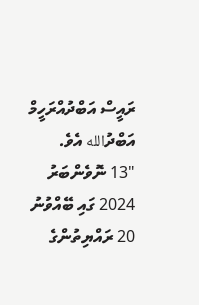ރައީސް އަބްދުއްރަހީމް އަބްދުالله އެވެ.
"13 ނޮވެންބަރު 2024 ގައި ބޭއްވުނު 20 ރައްޔިތުންގެ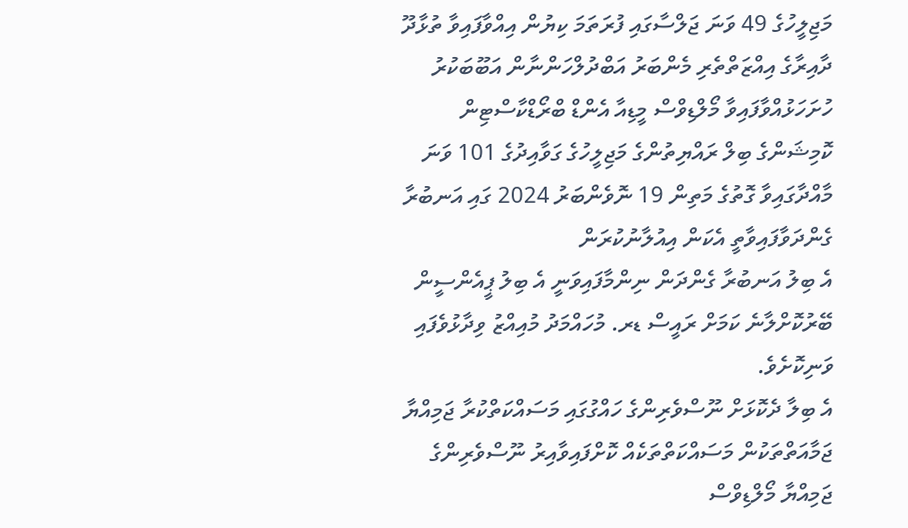މަޖިލީހުގެ 49 ވަނަ ޖަލްސާގައި ފުރަތަމަ ކިޔުން އިއްވާފައިވާ ތުޅާދޫ ދާއިރާގެ އިއްޒަތްތެރި މެންބަރު އަބްދުލްހަންނާން އަބޫބަކުރު ހުށަހަޅުއްވާފައިވާ މޯލްޑިވްސް މީޑިއާ އެންޑް ބްރޯޑްކާސްޓިން ކޮމިޝަންގެ ބިލް ރައްޔިތުންގެ މަޖިލީހުގެ ގަވާއިދުގެ 101 ވަނަ މާއްދާގައިވާ ގޮތުގެ މަތިން 19 ނޮވެންބަރު 2024 ގައި އަނބުރާ ގެންދަވާފައިވާތީ އެކަން އިއުލާނުކުރަން
އެ ބިލު އަނބުރާ ގެންދަން ނިންމާފައިވަނީ އެ ބިލު ޕީއެންސީން ބޭރުކޮށްލާނެ ކަމަށް ރައީސް ޑރ. މުހައްމަދު މުއިއްޒު ވިދާޅުވެފައި ވަނިކޮށެވެ.
އެ ބިލާ ދެކޮޅަށް ނޫސްވެރިންގެ ހައްގުގައި މަސައްކަތްކުރާ ޖަމިއްޔާ ޖަމާއަތްތަކުން މަސައްކަތްތަކެއް ކޮށްފައިވާއިރު ނޫސްވެރިންގެ ޖަމިއްޔާ މޯލްޑިވްސް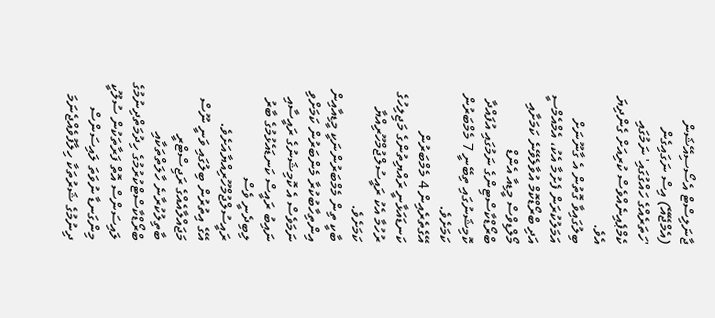ޖާނަލިސްޓް އެސޯސިއޭޝަން (އެމްޖޭއޭ) އިސް ނަގައިގެން 'ހަތަރެއްގެ ހައްގުގައި' ނަމުގައި ކެމްޕެއިނެއްވެސް ކުރިއަށް ގެންދިޔަ އެވެ.
ބިލުގައިވާ ގޮތުން އެ ގާނޫނަށް އަމަލުކުރަން ފެށުމާ އެކު، އެމްއެމްސީ އަދި ބްރޯޑްކޮމް އުވާލެވޭނެ ކަމަށާއި މޯލްޑިވްސް މީޑިއާ އެންޑް ބްރޯޑްކާސްޓިންގެ ނަމުގައި އުފައްދާ ކޮމިޝަނުގައި ތިބޭނީ 7 މެމްބަރުން ކަމަށެވެ.
އޭގެތެރެއިން 4 މެމްބަރުން ކަނޑައަޅާނީ ރައްޔިތުންގެ މަޖިލިހުގެ ރުހުމާ އެކު ރައީސުލްޖުމްހޫރިއްޔާ ކަމަށެވެ.
ބާކީ ތިން މެމްބަރުންނަކީ މީޑިއާއިން އިންތިހާބުކުރާ މެންބަރުން ކަމަށްވި ނަމަވެސް އެ ކޮމިޝަނުގެ ރައީސާއި ނައިބު ރައީސް ކަނޑައެޅުމުގެ ބާރު ލިބިދެނީ ވެސް ރައީސުލްޖުމްހޫރިއްޔާއަށެވެ.
އޭގެ އިތުރުން ބިލުގައި ވަނީ ނޫސް މަޖައްލާއެއްގެ ރަޖިސްޓްރީ ބާތިލުކުރާނެ ހާލަތްތަކާއި ބްރޯޑްކާސްޓްކުރުމުގެ ހިދުމަތްދިނުމުގެ ލައިސަންސް އޮތް ފަރާތަކުން ސުލޫކީ މިންގަނޑާ ނުވަތަ ލައިސަންސް ދިނުމުގެ ޝަރުތަކާ ހިލާފުވެއްޖެނަމަ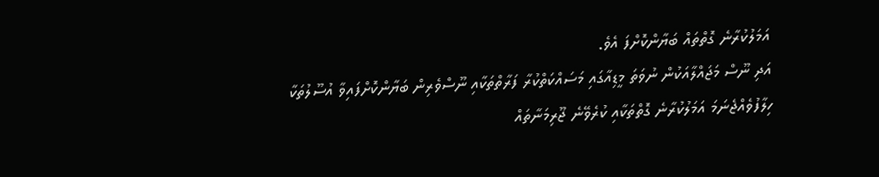އަމަލުކުރާނެ ގޮތްތައް ބަޔާންކޮށްފަ އެވެ.
އަދި ނޫސް މަޖައްލާއަކުން ނުވަތަ މީޑިއާގައި މަސައްކަތްކުރާ ފަރާތްތަކާއި ނޫސްވެރިން ބަޔާންކޮށްފައިވާ އުސޫލުތަކާ ހިލާފުވެއްޖެނަމަ އަމަލުކުރާނެ ގޮތްތަކާއި ކުރެވޭނެ ޖޫރިމަނާތައް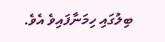ބިލުގައި ހިމަނާފައިވެ އެވެ.